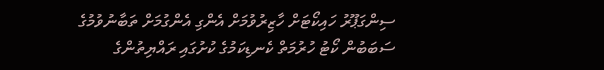ސިންގަޕޫރު ހައިކޯޓަށް ހާޒިރުވުމަށް އެންގި އެންގުމަށް ތަބާނުވުމުގެ ސަބަބުން ކޯޓު ހުރުމަތް ކެނޑިކަމުގެ ކުށުގައި ރައްޔިތުންގެ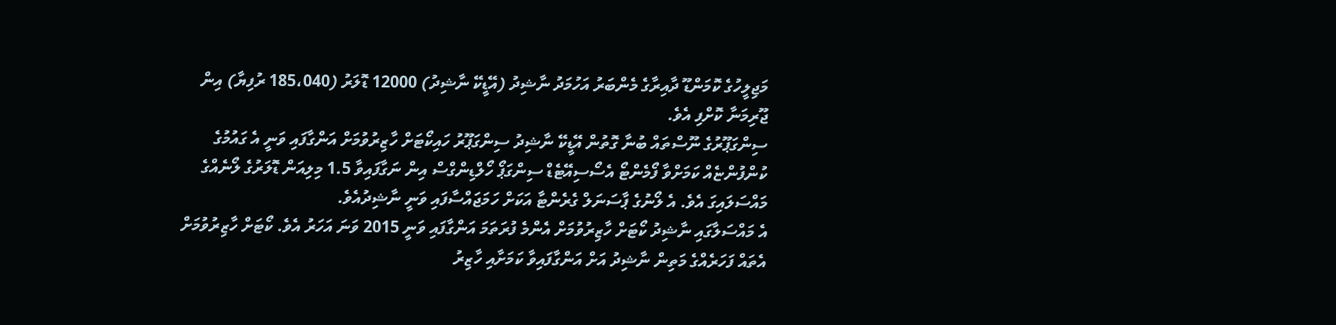މަޖިލީހުގެ ކޮމަންޑޫ ދާއިރާގެ މެންބަރު އަހުމަދު ނާޝިދު (އޭޑީކޭ ނާޝިދު) 12000 ޑޮލަރު (185،040 ރުފިޔާ) އިން ޖޫރިމަނާ ކޮށްފި އެވެ.
ސިންގަޕޫރުގެ ނޫސްތައް ބުނާ ގޮތުން އޭޑީކޭ ނާޝިދު ސިންގަޕޫރު ހައިކޯޓަށް ހާޒިރުވުމަށް އަންގާފައި ވަނީ އެ ގައުމުގެ ކުންފުންޏެއް ކަމަށްވާ ފޯމެންޓޯ އެސޯސިއޭޓެޑް ސިންގަޕޯ ހޯލްޑިންގްސް އިން ނަގާފައިވާ 1.5 މިލިއަން ޑޮލަރުގެ ލޯނެއްގެ މައްސަލައިގަ އެވެ. އެ ލޯނުގެ ޕާސަނަލް ގެރެންޓާ އަކަށް ހަމަޖައްސާފައި ވަނީ ނާޝިދުއެވެ.
އެ މައްސަލާގައި ނާޝިދު ކޯޓަށް ހާޒިރުވުމަށް އެންމެ ފުރަތަމަ އަންގާފައި ވަނީ 2015 ވަނަ އަހަރު އެވެ. ކޯޓަށް ހާޒިރުވުމަށް އެތައް ފަހަރެއްގެ މަތިން ނާޝިދު އަށް އަންގާފައިވާ ކަމަށާއި ހާޒިރު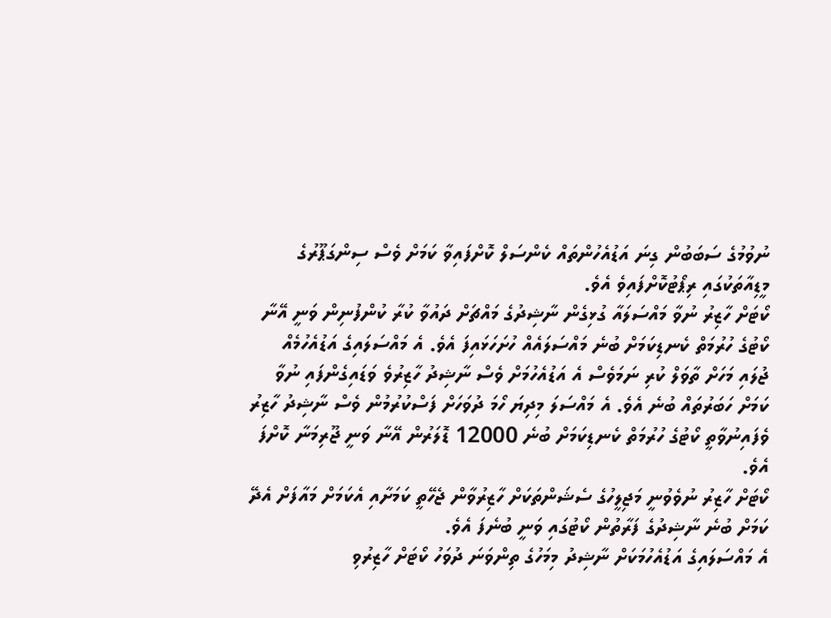ނުވުމުގެ ސަބަބުން ގިނަ އަޑުއެހުންތައް ކެންސަލް ކޮށްފައިވާ ކަމަށް ވެސް ސިންގަޕޫރުގެ މީޑިއާތަކުގައި ރިޕޯޓުކޮށްފައިވެ އެވެ.
ކޯޓަށް ހާޒިރު ނުވާ މައްސަލައާ ގުޅިގެން ނާޝިދުގެ މައްޗަށް ދައުވާ ކުރާ ކުންފުނިން ވަނީ އޭނާ ކޯޓުގެ ހުރުމަތް ކެނޑިކަމަށް ބުނެ މައްސަލައެއް ހުށަހަޅައިފަ އެވެ. އެ މައްސަލައިގެ އަޑުއެހުމެއް ޖުލައި މަހަށް ތާވަލް ކުރި ނަމަވެސް އެ އަޑުއެހުމަށް ވެސް ނާޝިދު ހާޒިރުވެ ވަޑައިގެންފައި ނުވާ ކަމަށް ހަބަރުތައް ބުނެ އެވެ. އެ މައްސަލަ މިދިޔަ ހޯމަ ދުވަހަށް ފަސްކުރުމުން ވެސް ނާޝިދު ހާޒިރު ވެފައިނުވާތީ ކޯޓުގެ ހުރުމަތް ކެނޑިކަމަށް ބުނެ 12000 ޑޮލަރުން އޭނާ ވަނީ ޖޫރިމަނާ ކޮށްފަ އެވެ.
ކޯޓަށް ހާޒިރު ނުވެވުނީ މަޖިލީހުގެ ސެޝަންތަކަށް ހާޒިރުވާން ޖެހޭތީ ކަމަށާއި އެކަމަށް މައާފަށް އެދޭ ކަމަށް ބުނެ ނާޝިދުގެ ފަރާތުން ކޯޓުގައި ވަނީ ބުނެފަ އެވެ.
އެ މައްސަލައިގެ އަޑުއެހުމަކަށް ނާޝިދު މިމަހުގެ ތިންވަނަ ދުވަހު ކޯޓަށް ހާޒިރުވި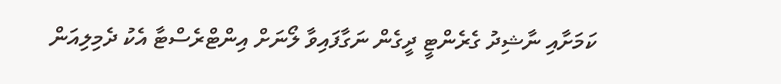ކަމަށާއި ނާޝިދު ގެރެންޓީ ދީގެން ނަގާފައިވާ ލޯނަށް އިންޓްރެސްޓާ އެކު ދެމިލިއަން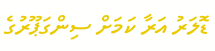ޑޮލަރު އަރާ ކަމަށް ސިންގަޕޫރުގެ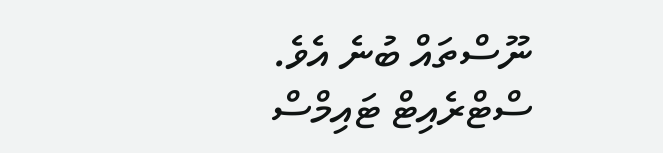ނޫސްތައް ބުނެ އެވެ.
ސްޓްރެއިޓް ޓައިމްސް